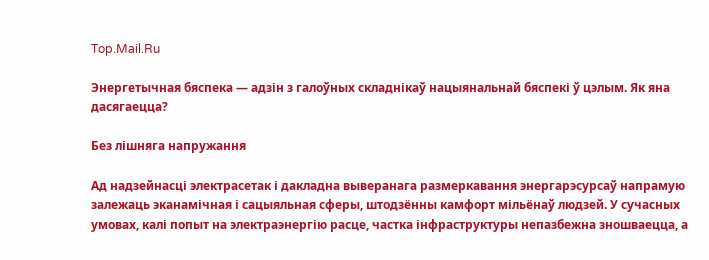Top.Mail.Ru

Энергетычная бяспека — адзін з галоўных складнікаў нацыянальнай бяспекі ў цэлым. Як яна дасягаецца?

Без лішняга напружання

Ад надзейнасці электрасетак і дакладна выверанага размеркавання энергарэсурсаў напрамую залежаць эканамічная і сацыяльная сферы, штодзённы камфорт мільёнаў людзей. У сучасных умовах, калі попыт на электраэнергію расце, частка інфраструктуры непазбежна зношваецца, а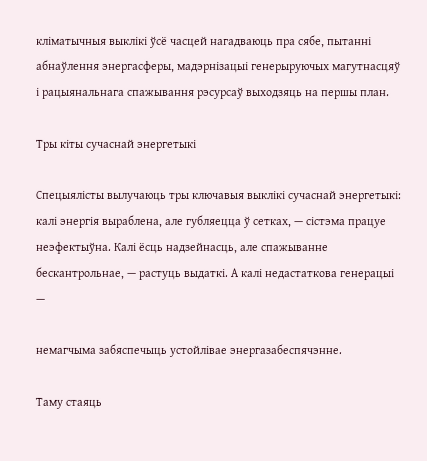кліматычныя выклікі ўсё часцей нагадваюць пра сябе, пытанні абнаўлення энергасферы, мадэрнізацыі генерыруючых магутнасцяў і рацыянальнага спажывання рэсурсаў выходзяць на першы план.

Тры кіты сучаснай энергетыкі

Спецыялісты вылучаюць тры ключавыя выклікі сучаснай энергетыкі: калі энергія выраблена, але губляецца ў сетках, — сістэма працуе неэфектыўна. Калі ёсць надзейнасць, але спажыванне бескантрольнае, — растуць выдаткі. А калі недастаткова генерацыі —

немагчыма забяспечыць устойлівае энергазабеспячэнне.

Таму стаяць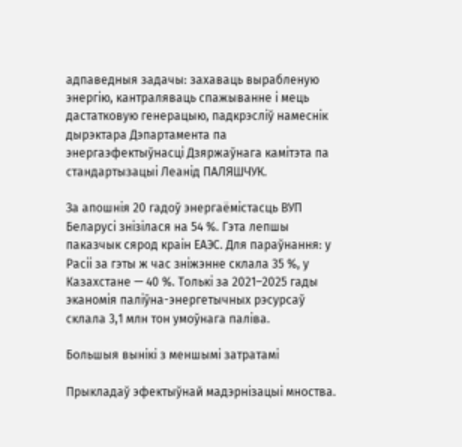адпаведныя задачы: захаваць вырабленую энергію, кантраляваць спажыванне і мець дастатковую генерацыю, падкрэсліў намеснік дырэктара Дэпартамента па энергаэфектыўнасці Дзяржаўнага камітэта па стандартызацыі Леанід ПАЛЯШЧУК.

За апошнія 20 гадоў энергаёмістасць ВУП Беларусі знізілася на 54 %. Гэта лепшы паказчык сярод краін ЕАЭС. Для параўнання: у Расіі за гэты ж час зніжэнне склала 35 %, у Казахстане — 40 %. Толькі за 2021–2025 гады эканомія паліўна-энергетычных рэсурсаў склала 3,1 млн тон умоўнага паліва.

Большыя вынікі з меншымі затратамі

Прыкладаў эфектыўнай мадэрнізацыі мноства.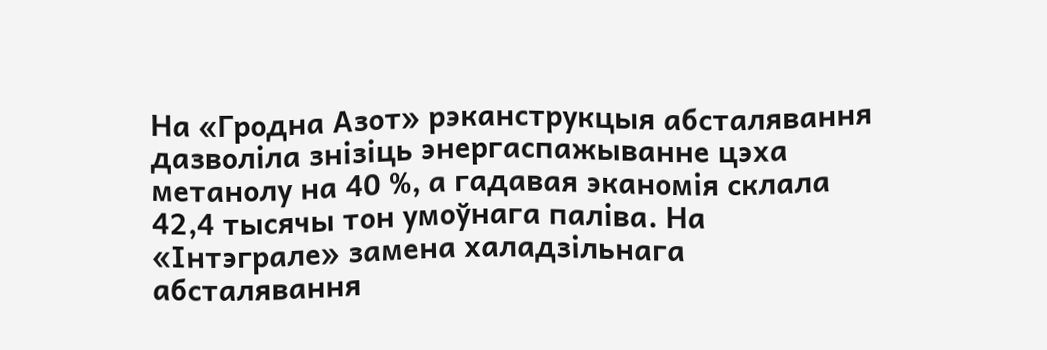На «Гродна Азот» рэканструкцыя абсталявання дазволіла знізіць энергаспажыванне цэха метанолу на 40 %, а гадавая эканомія склала 42,4 тысячы тон умоўнага паліва. На «Інтэграле» замена халадзільнага абсталявання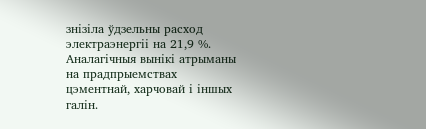знізіла ўдзельны расход электраэнергіі на 21,9 %. Аналагічныя вынікі атрыманы на прадпрыемствах цэментнай, харчовай і іншых галін.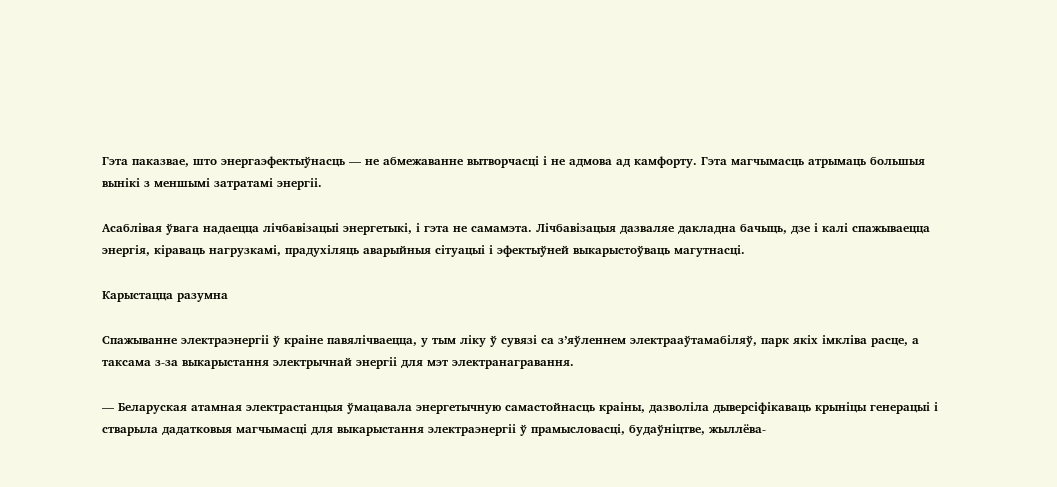Гэта паказвае, што энергаэфектыўнасць — не абмежаванне вытворчасці і не адмова ад камфорту. Гэта магчымасць атрымаць большыя вынікі з меншымі затратамі энергіі.

Асаблівая ўвага надаецца лічбавізацыі энергетыкі, і гэта не самамэта. Лічбавізацыя дазваляе дакладна бачыць, дзе і калі спажываецца энергія, кіраваць нагрузкамі, прадухіляць аварыйныя сітуацыі і эфектыўней выкарыстоўваць магутнасці.

Карыстацца разумна

Спажыванне электраэнергіі ў краіне павялічваецца, у тым ліку ў сувязі са з’яўленнем электрааўтамабіляў, парк якіх імкліва расце, а таксама з-за выкарыстання электрычнай энергіі для мэт электранагравання.

— Беларуская атамная электрастанцыя ўмацавала энергетычную самастойнасць краіны, дазволіла дыверсіфікаваць крыніцы генерацыі і стварыла дадатковыя магчымасці для выкарыстання электраэнергіі ў прамысловасці, будаўніцтве, жыллёва-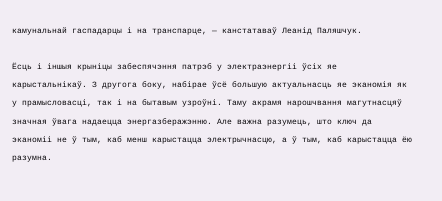камунальнай гаспадарцы і на транспарце, — канстатаваў Леанід Паляшчук.

Ёсць і іншыя крыніцы забеспячэння патрэб у электраэнергіі ўсіх яе карыстальнікаў. З другога боку, набірае ўсё большую актуальнасць яе эканомія як у прамысловасці, так і на бытавым узроўні. Таму акрамя нарошчвання магутнасцяў значная ўвага надаецца энергазберажэнню. Але важна разумець, што ключ да эканоміі не ў тым, каб менш карыстацца электрычнасцю, а ў тым, каб карыстацца ёю разумна.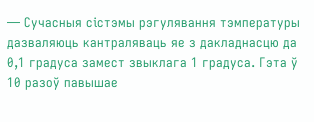— Сучасныя сістэмы рэгулявання тэмпературы дазваляюць кантраляваць яе з дакладнасцю да 0,1 градуса замест звыклага 1 градуса. Гэта ў 10 разоў павышае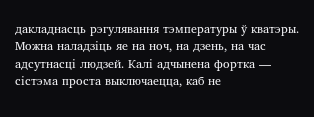дакладнасць рэгулявання тэмпературы ў кватэры. Можна наладзіць яе на ноч, на дзень, на час адсутнасці людзей. Калі адчынена фортка — сістэма проста выключаецца, каб не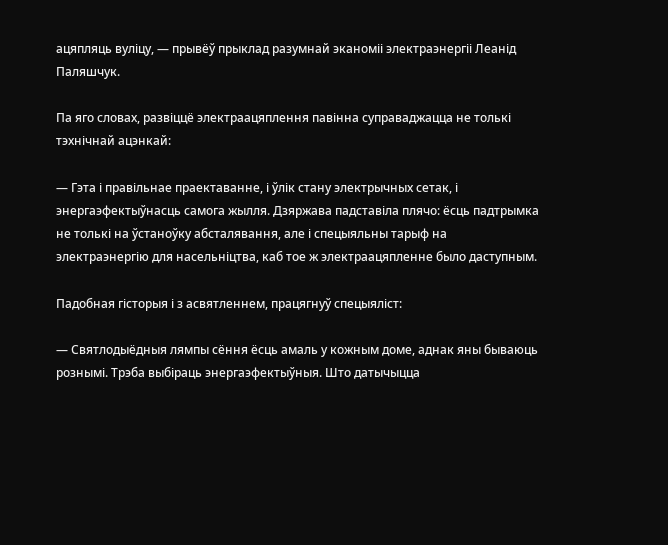ацяпляць вуліцу, — прывёў прыклад разумнай эканоміі электраэнергіі Леанід Паляшчук.

Па яго словах, развіццё электраацяплення павінна суправаджацца не толькі тэхнічнай ацэнкай:

— Гэта і правільнае праектаванне, і ўлік стану электрычных сетак, і энергаэфектыўнасць самога жылля. Дзяржава падставіла плячо: ёсць падтрымка не толькі на ўстаноўку абсталявання, але і спецыяльны тарыф на электраэнергію для насельніцтва, каб тое ж электраацяпленне было даступным.

Падобная гісторыя і з асвятленнем, працягнуў спецыяліст:

— Святлодыёдныя лямпы сёння ёсць амаль у кожным доме, аднак яны бываюць рознымі. Трэба выбіраць энергаэфектыўныя. Што датычыцца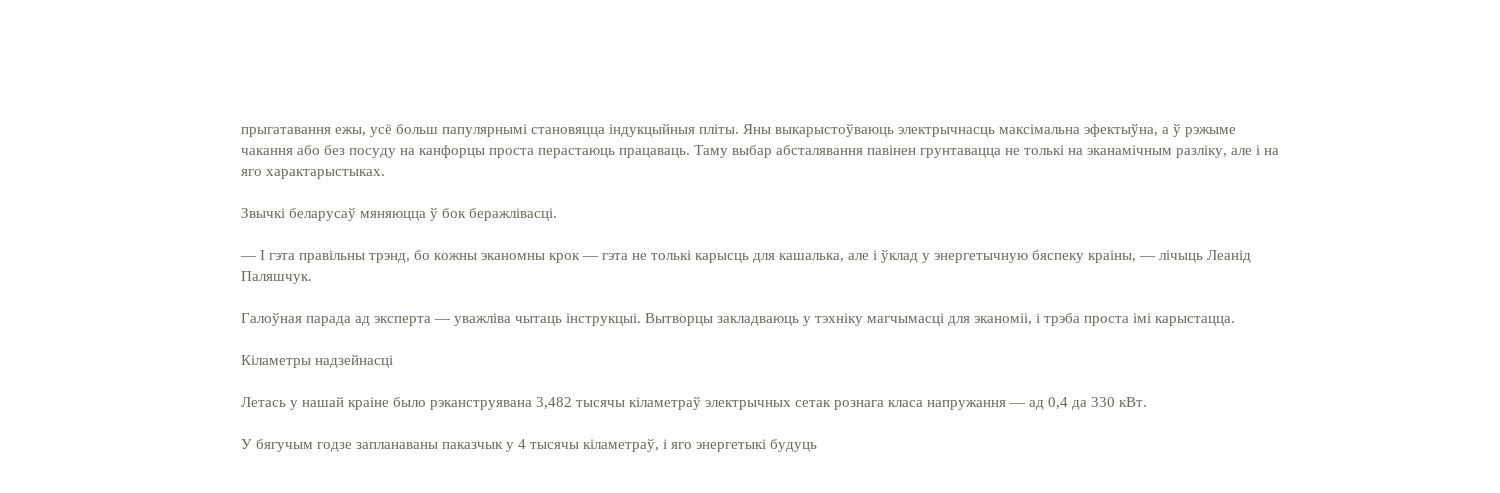прыгатавання ежы, усё больш папулярнымі становяцца індукцыйныя пліты. Яны выкарыстоўваюць электрычнасць максімальна эфектыўна, а ў рэжыме чакання або без посуду на канфорцы проста перастаюць працаваць. Таму выбар абсталявання павінен грунтавацца не толькі на эканамічным разліку, але і на яго характарыстыках.

Звычкі беларусаў мяняюцца ў бок беражлівасці.

— І гэта правільны трэнд, бо кожны эканомны крок — гэта не толькі карысць для кашалька, але і ўклад у энергетычную бяспеку краіны, — лічыць Леанід Паляшчук.

Галоўная парада ад эксперта — уважліва чытаць інструкцыі. Вытворцы закладваюць у тэхніку магчымасці для эканоміі, і трэба проста імі карыстацца.

Кіламетры надзейнасці

Летась у нашай краіне было рэканструявана 3,482 тысячы кіламетраў электрычных сетак рознага класа напружання — ад 0,4 да 330 кВт.

У бягучым годзе запланаваны паказчык у 4 тысячы кіламетраў, і яго энергетыкі будуць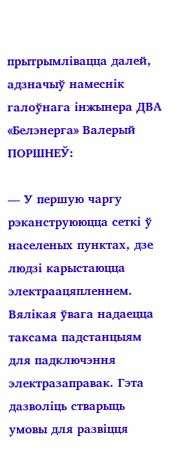прытрымлівацца далей, адзначыў намеснік галоўнага інжынера ДВА «Белэнерга» Валерый ПОРШНЕЎ:

— У першую чаргу рэканструююцца сеткі ў населеных пунктах, дзе людзі карыстаюцца электраацяпленнем. Вялікая ўвага надаецца таксама падстанцыям для падключэння электразаправак. Гэта дазволіць стварыць умовы для развіцця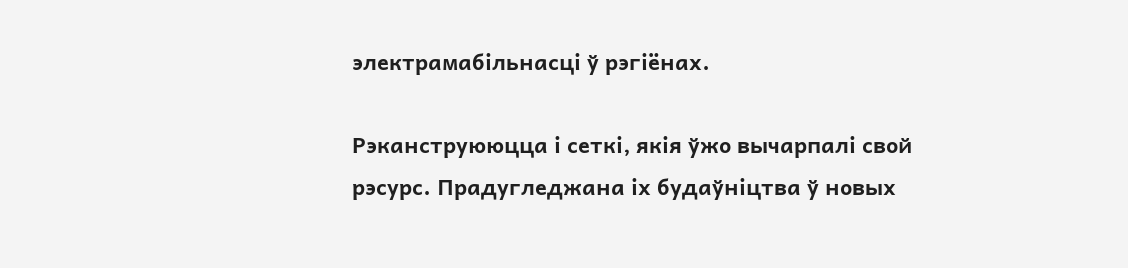электрамабільнасці ў рэгіёнах.

Рэканструююцца і сеткі, якія ўжо вычарпалі свой рэсурс. Прадугледжана іх будаўніцтва ў новых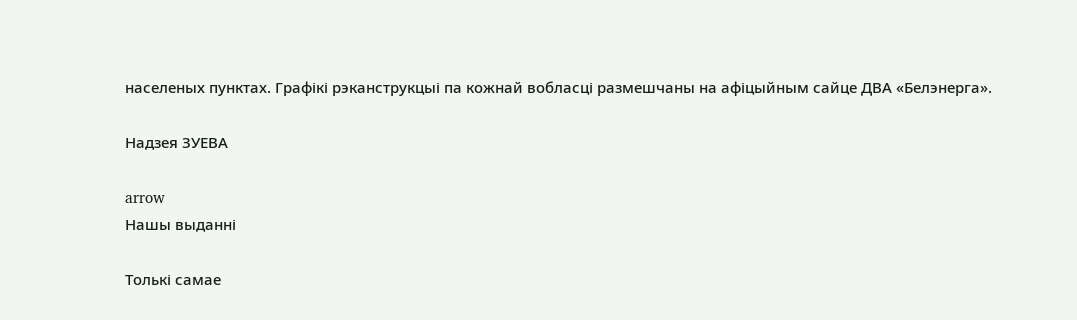населеных пунктах. Графікі рэканструкцыі па кожнай вобласці размешчаны на афіцыйным сайце ДВА «Белэнерга».

Надзея ЗУЕВА

arrow
Нашы выданні

Толькі самае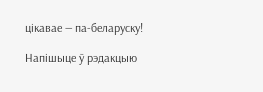цікавае — па-беларуску!

Напішыце ў рэдакцыю